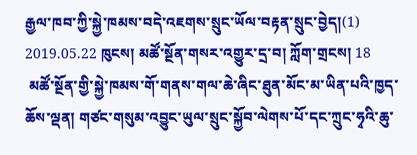རྒྱལ་ཁབ་ཀྱི་སྐྱེ་ཁམས་བདེ་འཇགས་སྲུང་ཡོལ་བརྟན་སྲུང་བྱེད།(1)
2019.05.22 ཁུངས། མཚོ་སྔོན་གསར་འགྱུར་དྲ་བ། ཀློག་གྲངས། 18
 མཚོ་སྔོན་གྱི་སྐྱེ་ཁམས་གོ་གནས་གལ་ཆེ་ཞིང་ཐུན་མོང་མ་ཡིན་པའི་ཁྱད་ཆོས་ལྡན། གཙང་གསུམ་འབྱུང་ཡུལ་སྲུང་སྐྱོབ་ལེགས་པོ་དང་ཀྲུང་ཧྭའི་ཆུ་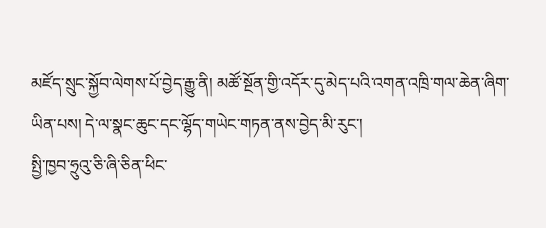མཛོད་སྲུང་སྐྱོབ་ལེགས་པོ་བྱེད་རྒྱུ་ནི། མཚོ་སྔོན་གྱི་འདོར་དུ་མེད་པའི་འགན་འཁྲི་གལ་ཆེན་ཞིག་ཡིན་པས། དེ་ལ་སྣང་ཆུང་དང་ལྷོད་གཡེང་གཏན་ནས་བྱེད་མི་རུང་།
སྤྱི་ཁྱབ་ཧྲུའུ་ཅི་ཞི་ཅིན་ཕིང་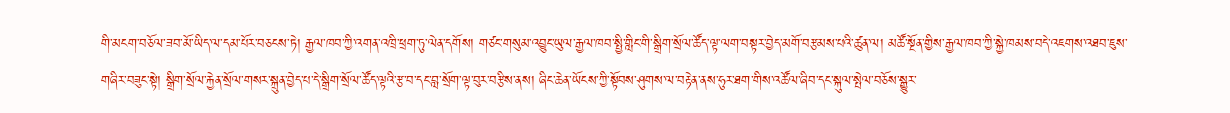གི་མངག་བཅོལ་ཟབ་མོ་ཡིད་ལ་དམ་པོར་བཅངས་ཏེ། རྒྱལ་ཁབ་ཀྱི་འགན་འཁྲི་ཕྲག་ཏུ་ལེན་དགོས། གཙང་གསུམ་འབྱུང་ཡུལ་རྒྱལ་ཁབ་སྤྱི་གླིང་གི་སྒྲིག་སྲོལ་ཚོད་ལྟ་ལག་བསྟར་བྱེད་མགོ་བརྩམས་པའི་ཚུན་ལ། མཚོ་སྔོན་གྱིས་རྒྱལ་ཁབ་ཀྱི་སྐྱེ་ཁམས་བདེ་འཇགས་འཐབ་ཇུས་གཞིར་བཟུང་སྟེ། སྒྲིག་སྲོལ་རྐྱེན་སྲོལ་གསར་སྐྲུན་བྱེད་པ་དེ་སྒྲིག་སྲོལ་ཚོད་ལྟའི་རྩ་བ་དང་བླ་སྲོག་ལྟ་བུར་བརྩིས་ནས། ཞིང་ཆེན་ཡོངས་ཀྱི་སྟོབས་ཤུགས་ལ་བརྟེན་ནས་ཧུར་ཐག་གིས་འཚོལ་ཞིབ་དང་སྐུལ་སྤེལ་བཅོས་སྒྱུར་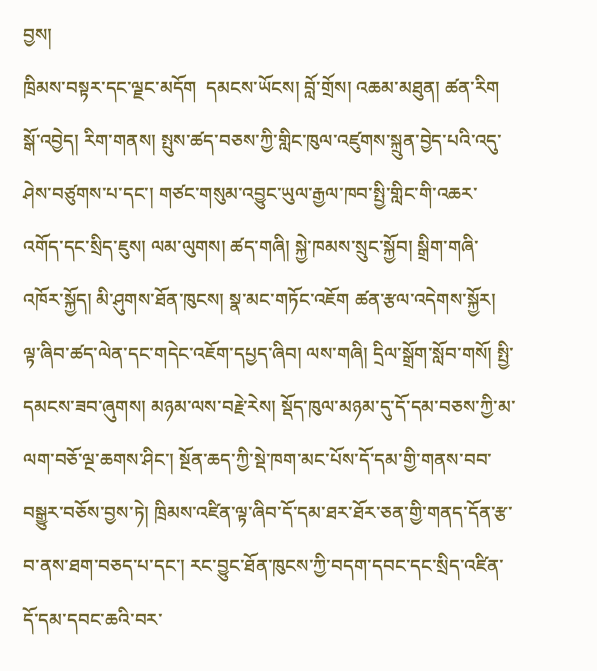བྱས།
ཁྲིམས་བསྟར་དང་ལྗང་མདོག  དམངས་ཡོངས། བློ་གྲོས། འཆམ་མཐུན། ཚན་རིག  སྒོ་འབྱེད། རིག་གནས། སྤུས་ཚད་བཅས་ཀྱི་གླིང་ཁུལ་འཛུགས་སྐྲུན་བྱེད་པའི་འདུ་ཤེས་བཙུགས་པ་དང་། གཙང་གསུམ་འབྱུང་ཡུལ་རྒྱལ་ཁབ་སྤྱི་གླིང་གི་འཆར་འགོད་དང་སྲིད་ཇུས། ལམ་ལུགས། ཚད་གཞི། སྐྱེ་ཁམས་སྲུང་སྐྱོབ། སྒྲིག་གཞི་འཁོར་སྐྱོད། མི་ཤུགས་ཐོན་ཁུངས། སྣ་མང་གཏོང་འཇོག ཚན་རྩལ་འདེགས་སྐྱོར། ལྟ་ཞིབ་ཚད་ལེན་དང་གདེང་འཇོག་དཔྱད་ཞིབ། ལས་གཞི། དྲིལ་སྒྲོག་སློབ་གསོ། སྤྱི་དམངས་ཟབ་ཞུགས། མཉམ་ལས་བརྗེ་རེས། སྡོད་ཁུལ་མཉམ་དུ་དོ་དམ་བཅས་ཀྱི་མ་ལག་བཅོ་ལྔ་ཆགས་ཤིང་། སྔོན་ཆད་ཀྱི་སྡེ་ཁག་མང་པོས་དོ་དམ་གྱི་གནས་བབ་བསྒྱུར་བཅོས་བྱས་ཏེ། ཁྲིམས་འཛིན་ལྟ་ཞིབ་དོ་དམ་ཐར་ཐོར་ཅན་གྱི་གནད་དོན་རྩ་བ་ནས་ཐག་བཅད་པ་དང་། རང་བྱུང་ཐོན་ཁུངས་ཀྱི་བདག་དབང་དང་སྲིད་འཛིན་དོ་དམ་དབང་ཆའི་བར་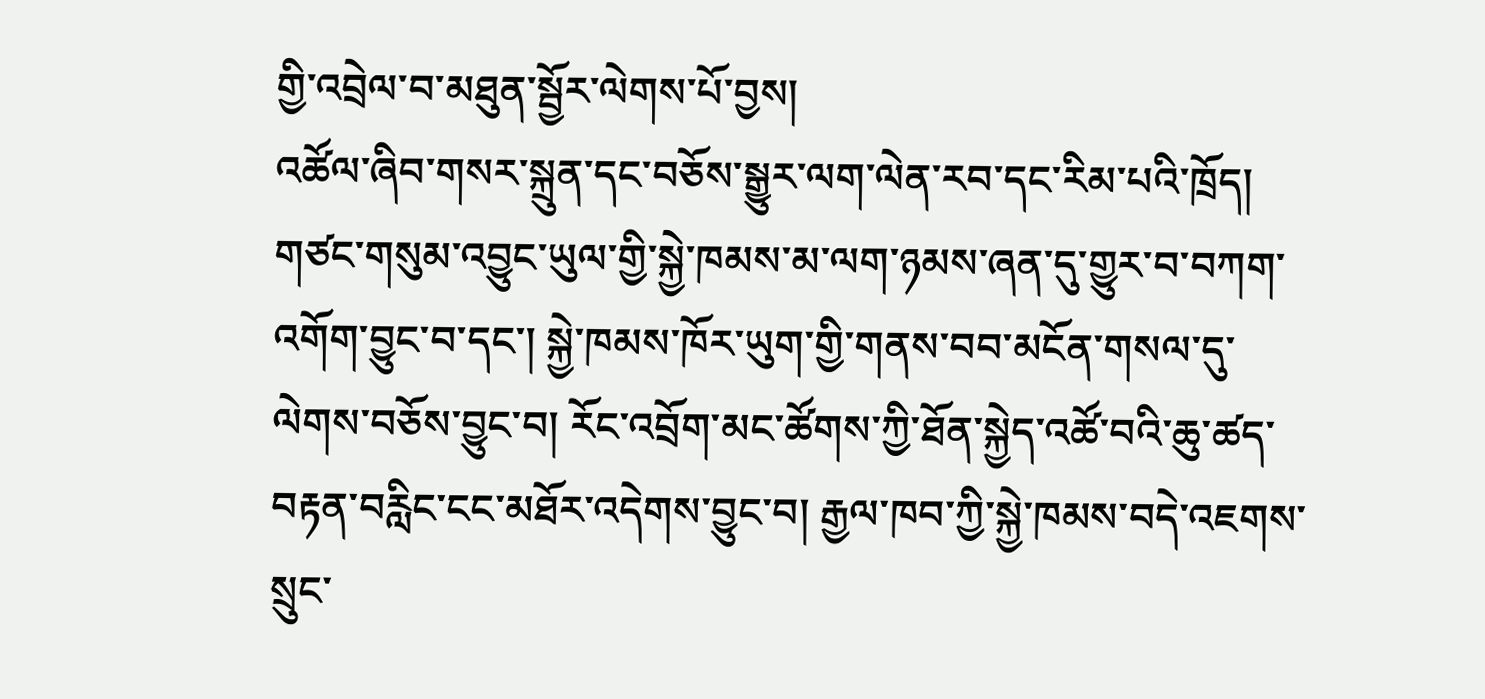གྱི་འབྲེལ་བ་མཐུན་སྦྱོར་ལེགས་པོ་བྱས།
འཚོལ་ཞིབ་གསར་སྐྲུན་དང་བཅོས་སྒྱུར་ལག་ལེན་རབ་དང་རིམ་པའི་ཁྲོད། གཙང་གསུམ་འབྱུང་ཡུལ་གྱི་སྐྱེ་ཁམས་མ་ལག་ཉམས་ཞན་དུ་གྱུར་བ་བཀག་འགོག་བྱུང་བ་དང་། སྐྱེ་ཁམས་ཁོར་ཡུག་གྱི་གནས་བབ་མངོན་གསལ་དུ་ལེགས་བཅོས་བྱུང་བ། རོང་འབྲོག་མང་ཚོགས་ཀྱི་ཐོན་སྐྱེད་འཚོ་བའི་ཆུ་ཚད་བརྟན་བརླིང་ངང་མཐོར་འདེགས་བྱུང་བ། རྒྱལ་ཁབ་ཀྱི་སྐྱེ་ཁམས་བདེ་འཇགས་སྲུང་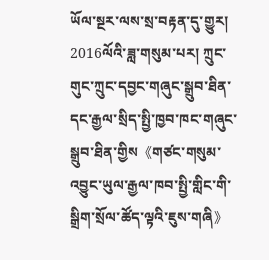ཡོལ་སྔར་ལས་སྲ་བརྟན་དུ་གྱུར།
2016ལོའི་ཟླ་གསུམ་པར། ཀྲུང་གུང་ཀྲུང་དབྱང་གཞུང་སྒྲུབ་ཐིན་དང་རྒྱལ་སྲིད་སྤྱི་ཁྱབ་ཁང་གཞུང་སྒྲུབ་ཐིན་གྱིས《གཙང་གསུམ་འབྱུང་ཡུལ་རྒྱལ་ཁབ་སྤྱི་གླིང་གི་སྒྲིག་སྲོལ་ཚོད་ལྟའི་ཇུས་གཞི》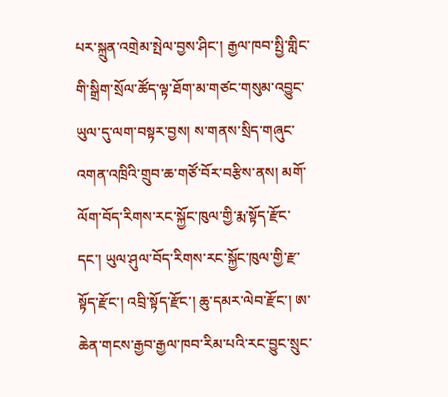པར་སྐྲུན་འགྲེམ་སྤེལ་བྱས་ཤིང་། རྒྱལ་ཁབ་སྤྱི་གླིང་གི་སྒྲིག་སྲོལ་ཚོད་ལྟ་ཐོག་མ་གཙང་གསུམ་འབྱུང་ཡུལ་དུ་ལག་བསྟར་བྱས། ས་གནས་སྲིད་གཞུང་འགན་འཁྲིའི་གྲུབ་ཆ་གཙོ་བོར་བརྩིས་ནས། མགོ་ལོག་བོད་རིགས་རང་སྐྱོང་ཁུལ་གྱི་རྨ་སྟོད་རྫོང་དང་། ཡུལ་ཤུལ་བོད་རིགས་རང་སྐྱོང་ཁུལ་གྱི་རྫ་སྟོད་རྫོང་། འབྲི་སྟོད་རྫོང་། ཆུ་དམར་ལེབ་རྫོང་། ཨ་ཆེན་གངས་རྒྱབ་རྒྱལ་ཁབ་རིམ་པའི་རང་བྱུང་སྲུང་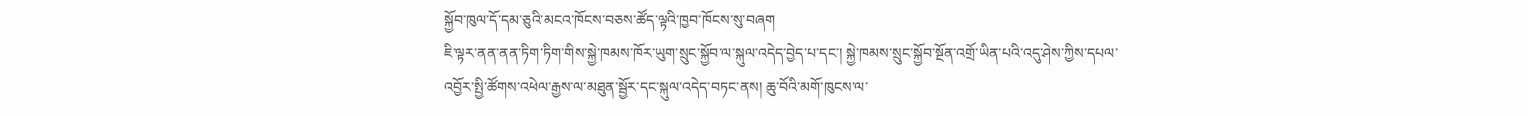སྐྱོབ་ཁུལ་དོ་དམ་ཅུའི་མངའ་ཁོངས་བཅས་ཚོད་ལྟའི་ཁྱབ་ཁོངས་སུ་བཞག
ཇི་ལྟར་ནན་ནན་ཏིག་ཏིག་གིས་སྐྱེ་ཁམས་ཁོར་ཡུག་སྲུང་སྐྱོབ་ལ་སྐུལ་འདེད་བྱེད་པ་དང་། སྐྱེ་ཁམས་སྲུང་སྐྱོབ་སྔོན་འགྲོ་ཡིན་པའི་འདུ་ཤེས་ཀྱིས་དཔལ་འབྱོར་སྤྱི་ཚོགས་འཕེལ་རྒྱས་ལ་མཐུན་སྦྱོར་དང་སྐུལ་འདེད་བཏང་ནས། ཆུ་བོའི་མགོ་ཁུངས་ལ་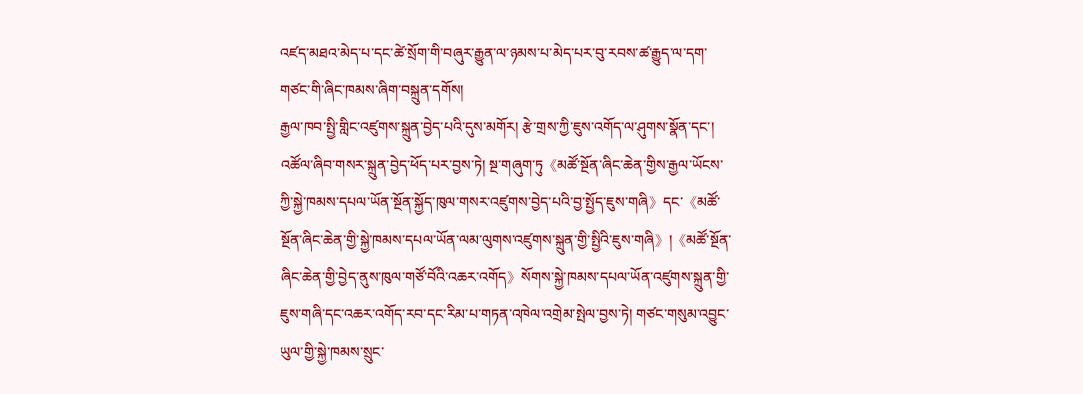འཛད་མཐའ་མེད་པ་དང་ཚེ་སྲོག་གི་བཞུར་རྒྱུན་ལ་ཉམས་པ་མེད་པར་བུ་རབས་ཚ་རྒྱུད་ལ་དག་གཙང་གི་ཞིང་ཁམས་ཞིག་བསྐྲུན་དགོས།
རྒྱལ་ཁབ་སྤྱི་གླིང་འཛུགས་སྐྲུན་བྱེད་པའི་དུས་མགོར། རྩེ་གྲས་ཀྱི་ཇུས་འགོད་ལ་ཤུགས་སྣོན་དང་། འཚོལ་ཞིབ་གསར་སྐྲུན་བྱེད་ཕོད་པར་བྱས་ཏེ། སྔ་གཞུག་ཏུ《མཚོ་སྔོན་ཞིང་ཆེན་གྱིས་རྒྱལ་ཡོངས་ཀྱི་སྐྱེ་ཁམས་དཔལ་ཡོན་སྔོན་སྐྱོད་ཁུལ་གསར་འཛུགས་བྱེད་པའི་བྱ་སྤྱོད་ཇུས་གཞི》དང་《མཚོ་སྔོན་ཞིང་ཆེན་གྱི་སྐྱེ་ཁམས་དཔལ་ཡོན་ལམ་ལུགས་འཛུགས་སྐྲུན་གྱི་སྤྱིའི་ཇུས་གཞི》།《མཚོ་སྔོན་ཞིང་ཆེན་གྱི་བྱེད་ནུས་ཁུལ་གཙོ་བོའི་འཆར་འགོད》སོགས་སྐྱེ་ཁམས་དཔལ་ཡོན་འཛུགས་སྐྲུན་གྱི་ཇུས་གཞི་དང་འཆར་འགོད་རབ་དང་རིམ་པ་གཏན་འཁེལ་འགྲེམ་སྤེལ་བྱས་ཏེ། གཙང་གསུམ་འབྱུང་ཡུལ་གྱི་སྐྱེ་ཁམས་སྲུང་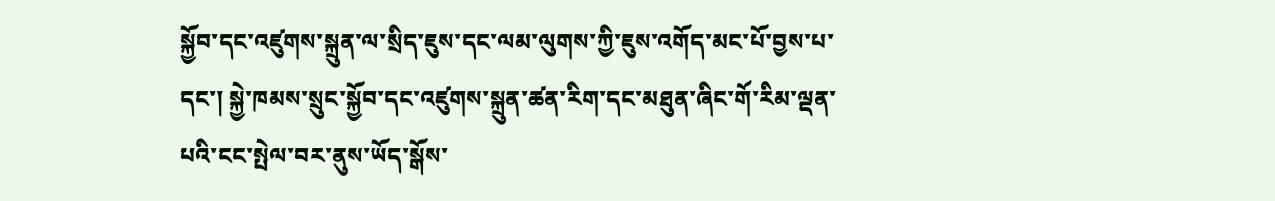སྐྱོབ་དང་འཛུགས་སྐྲུན་ལ་སྲིད་ཇུས་དང་ལམ་ལུགས་ཀྱི་ཇུས་འགོད་མང་པོ་བྱས་པ་དང་། སྐྱེ་ཁམས་སྲུང་སྐྱོབ་དང་འཛུགས་སྐྲུན་ཚན་རིག་དང་མཐུན་ཞིང་གོ་རིམ་ལྡན་པའི་ངང་སྤེལ་བར་ནུས་ཡོད་སྒོས་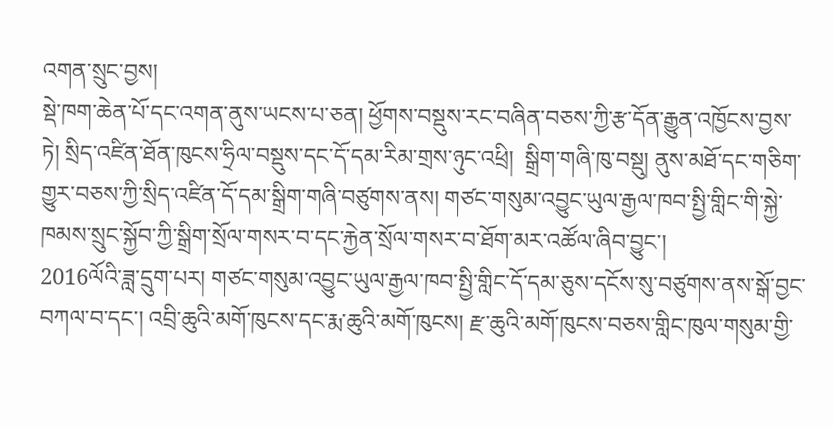འགན་སྲུང་བྱས།
སྡེ་ཁག་ཆེན་པོ་དང་འགན་ནུས་ཡངས་པ་ཅན། ཕྱོགས་བསྡུས་རང་བཞིན་བཅས་ཀྱི་རྩ་དོན་རྒྱུན་འཁྱོངས་བྱས་ཏེ། སྲིད་འཛིན་ཐོན་ཁུངས་ཧྲིལ་བསྡུས་དང་དོ་དམ་རིམ་གྲས་ཉུང་འཕྲི།  སྒྲིག་གཞི་ཁུ་བསྡུ། ནུས་མཐོ་དང་གཅིག་གྱུར་བཅས་ཀྱི་སྲིད་འཛིན་དོ་དམ་སྒྲིག་གཞི་བཙུགས་ནས། གཙང་གསུམ་འབྱུང་ཡུལ་རྒྱལ་ཁབ་སྤྱི་གླིང་གི་སྐྱེ་ཁམས་སྲུང་སྐྱོབ་ཀྱི་སྒྲིག་སྲོལ་གསར་བ་དང་རྐྱེན་སྲོལ་གསར་བ་ཐོག་མར་འཚོལ་ཞིབ་བྱུང་།
2016ལོའི་ཟླ་དྲུག་པར། གཙང་གསུམ་འབྱུང་ཡུལ་རྒྱལ་ཁབ་སྤྱི་གླིང་དོ་དམ་ཅུས་དངོས་སུ་བཙུགས་ནས་སྒོ་བྱང་བཀལ་བ་དང་། འབྲི་ཆུའི་མགོ་ཁུངས་དང་རྨ་ཆུའི་མགོ་ཁུངས། རྫ་ཆུའི་མགོ་ཁུངས་བཅས་གླིང་ཁུལ་གསུམ་གྱི་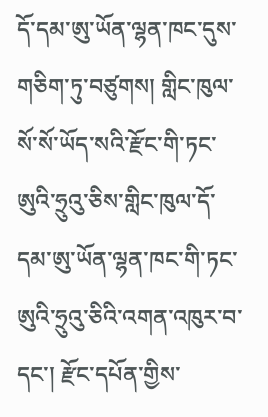དོ་དམ་ཨུ་ཡོན་ལྷན་ཁང་དུས་གཅིག་ཏུ་བཙུགས། གླིང་ཁུལ་སོ་སོ་ཡོད་སའི་རྫོང་གི་ཏང་ཨུའི་ཧྲུའུ་ཅིས་གླིང་ཁུལ་དོ་དམ་ཨུ་ཡོན་ལྷན་ཁང་གི་ཏང་ཨུའི་ཧྲུའུ་ཅིའི་འགན་འཁུར་བ་དང་། རྫོང་དཔོན་གྱིས་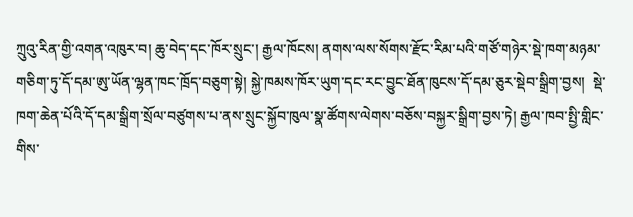ཀྲུའུ་རིན་གྱི་འགན་འཁུར་བ། ཆུ་བེད་དང་ཁོར་སྲུང་། རྒྱལ་ཁོངས། ནགས་ལས་སོགས་རྫོང་རིམ་པའི་གཙོ་གཉེར་སྡེ་ཁག་མཉམ་གཅིག་ཏུ་དོ་དམ་ཨུ་ཡོན་ལྷན་ཁང་ཁྲོད་བཅུག་སྟེ། སྐྱེ་ཁམས་ཁོར་ཡུག་དང་རང་བྱུང་ཐོན་ཁུངས་དོ་དམ་ཅུར་སྡེབ་སྒྲིག་བྱས།  སྡེ་ཁག་ཆེན་པོའི་དོ་དམ་སྒྲིག་སྲོལ་བཙུགས་པ་ནས་སྲུང་སྐྱོབ་ཁུལ་སྣ་ཚོགས་ལེགས་བཅོས་བསྐྱར་སྒྲིག་བྱས་ཏེ། རྒྱལ་ཁབ་སྤྱི་གླིང་གིས་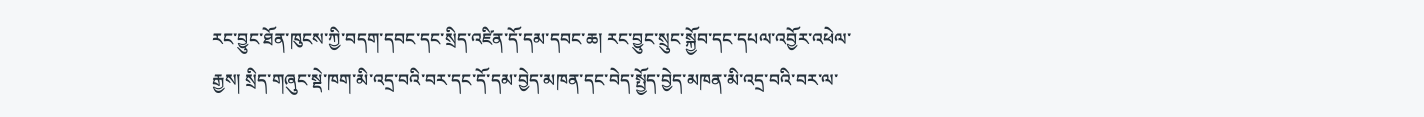རང་བྱུང་ཐོན་ཁུངས་ཀྱི་བདག་དབང་དང་སྲིད་འཛིན་དོ་དམ་དབང་ཆ། རང་བྱུང་སྲུང་སྐྱོབ་དང་དཔལ་འབྱོར་འཕེལ་རྒྱས། སྲིད་གཞུང་སྡེ་ཁག་མི་འདྲ་བའི་བར་དང་དོ་དམ་བྱེད་མཁན་དང་བེད་སྤྱོད་བྱེད་མཁན་མི་འདྲ་བའི་བར་ལ་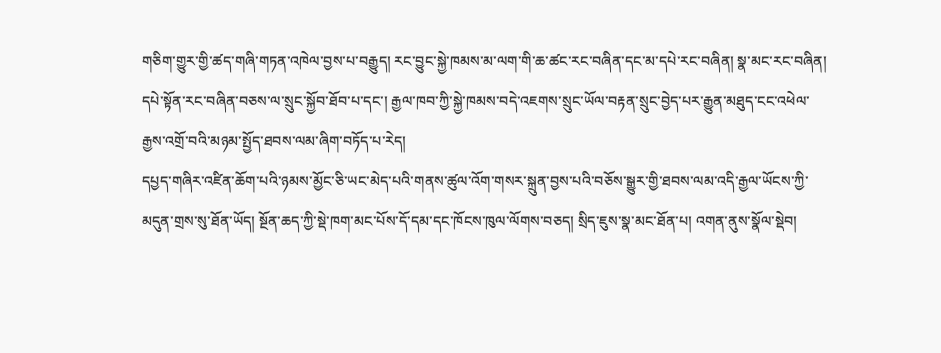གཅིག་གྱུར་གྱི་ཚད་གཞི་གཏན་འཁེལ་བྱས་པ་བརྒྱུད། རང་བྱུང་སྐྱེ་ཁམས་མ་ལག་གི་ཆ་ཚང་རང་བཞིན་དང་མ་དཔེ་རང་བཞིན། སྣ་མང་རང་བཞིན། དཔེ་སྟོན་རང་བཞིན་བཅས་ལ་སྲུང་སྐྱོབ་ཐོབ་པ་དང་། རྒྱལ་ཁབ་ཀྱི་སྐྱེ་ཁམས་བདེ་འཇགས་སྲུང་ཡོལ་བརྟན་སྲུང་བྱེད་པར་རྒྱུན་མཐུད་ངང་འཕེལ་རྒྱས་འགྲོ་བའི་མཉམ་སྤྱོད་ཐབས་ལམ་ཞིག་བཏོད་པ་རེད།
དཔྱད་གཞིར་འཛིན་ཆོག་པའི་ཉམས་མྱོང་ཅི་ཡང་མེད་པའི་གནས་ཚུལ་འོག་གསར་སྐྲུན་བྱས་པའི་བཅོས་སྒྱུར་གྱི་ཐབས་ལམ་འདི་རྒྱལ་ཡོངས་ཀྱི་མདུན་གྲས་སུ་ཐོན་ཡོད། སྔོན་ཆད་ཀྱི་སྡེ་ཁག་མང་པོས་དོ་དམ་དང་ཁོངས་ཁུལ་ལོགས་བཅད། སྲིད་ཇུས་སྣ་མང་ཐོན་པ། འགན་ནུས་སྣོལ་སྡེབ།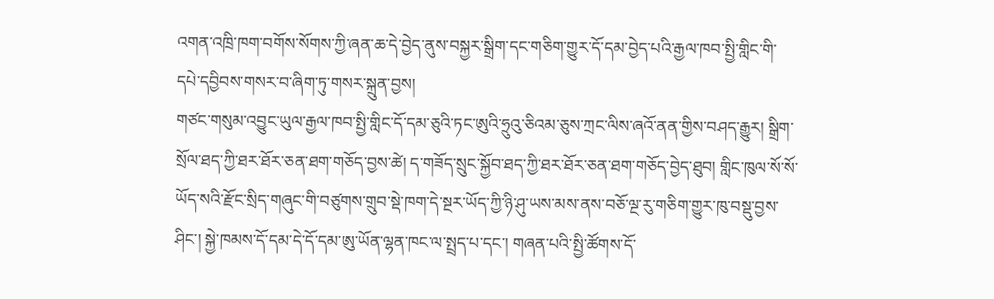འགན་འཁྲི་ཁག་བགོས་སོགས་ཀྱི་ཞན་ཆ་དེ་བྱེད་ནུས་བསྐྱར་སྒྲིག་དང་གཅིག་གྱུར་དོ་དམ་བྱེད་པའི་རྒྱལ་ཁབ་སྤྱི་གླིང་གི་དཔེ་དབྱིབས་གསར་བ་ཞིག་ཏུ་གསར་སྐྲུན་བྱས།
གཙང་གསུམ་འབྱུང་ཡུལ་རྒྱལ་ཁབ་སྤྱི་གླིང་དོ་དམ་ཅུའི་ཏང་ཨུའི་ཧྲུའུ་ཅིའམ་ཅུས་ཀྲང་ལིས་ཞའོ་ནན་གྱིས་བཤད་རྒྱུར། སྒྲིག་སྲོལ་ཐད་ཀྱི་ཐར་ཐོར་ཅན་ཐག་གཅོད་བྱས་ཚེ། ད་གཟོད་སྲུང་སྐྱོབ་ཐད་ཀྱི་ཐར་ཐོར་ཅན་ཐག་གཅོད་བྱེད་ཐུབ། གླིང་ཁུལ་སོ་སོ་ཡོད་སའི་རྫོང་སྲིད་གཞུང་གི་བཙུགས་གྲུབ་སྡེ་ཁག་དེ་སྔར་ཡོད་ཀྱི་ཉི་ཤུ་ཡས་མས་ནས་བཅོ་ལྔ་རུ་གཅིག་གྱུར་ཁུ་བསྡུ་བྱས་ཤིང་། སྐྱེ་ཁམས་དོ་དམ་དེ་དོ་དམ་ཨུ་ཡོན་ལྷན་ཁང་ལ་སྤྲད་པ་དང་། གཞན་པའི་སྤྱི་ཚོགས་དོ་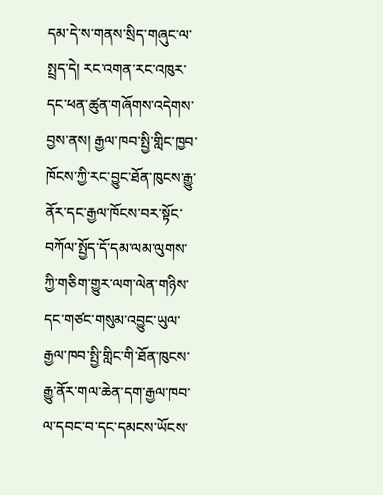དམ་དེ་ས་གནས་སྲིད་གཞུང་ལ་སྤྲད་དེ། རང་འགན་རང་འཁུར་དང་ཕན་ཚུན་གཞོགས་འདེགས་བྱས་ནས། རྒྱལ་ཁབ་སྤྱི་གླིང་ཁྱབ་ཁོངས་ཀྱི་རང་བྱུང་ཐོན་ཁུངས་རྒྱུ་ནོར་དང་རྒྱལ་ཁོངས་བར་སྟོང་བཀོལ་སྤྱོད་དོ་དམ་ལམ་ལུགས་ཀྱི་གཅིག་གྱུར་ལག་ལེན་གཉིས་དང་གཙང་གསུམ་འབྱུང་ཡུལ་རྒྱལ་ཁབ་སྤྱི་གླིང་གི་ཐོན་ཁུངས་རྒྱུ་ནོར་གལ་ཆེན་དག་རྒྱལ་ཁབ་ལ་དབང་བ་དང་དམངས་ཡོངས་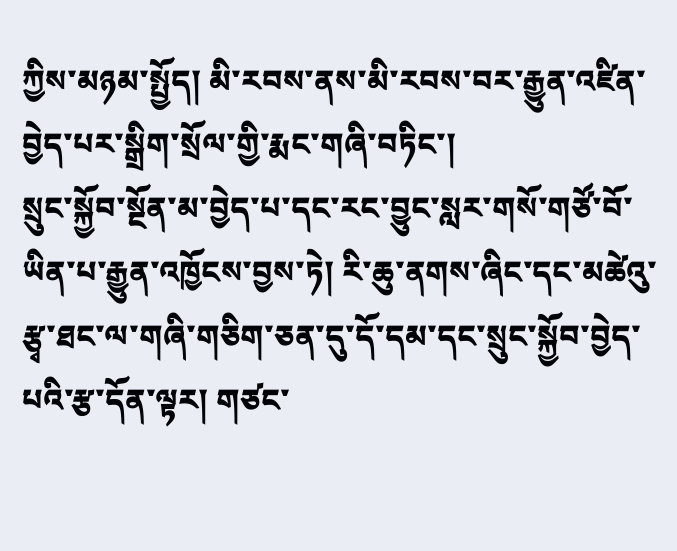ཀྱིས་མཉམ་སྤྱོད། མི་རབས་ནས་མི་རབས་བར་རྒྱུན་འཛིན་བྱེད་པར་སྒྲིག་སྲོལ་གྱི་རྨང་གཞི་བཏིང་།
སྲུང་སྐྱོབ་སྔོན་མ་བྱེད་པ་དང་རང་བྱུང་སླར་གསོ་གཙོ་བོ་ཡིན་པ་རྒྱུན་འཁྱོངས་བྱས་ཏེ། རི་ཆུ་ནགས་ཞིང་དང་མཚེའུ་རྩྭ་ཐང་ལ་གཞི་གཅིག་ཅན་དུ་དོ་དམ་དང་སྲུང་སྐྱོབ་བྱེད་པའི་རྩ་དོན་ལྟར། གཙང་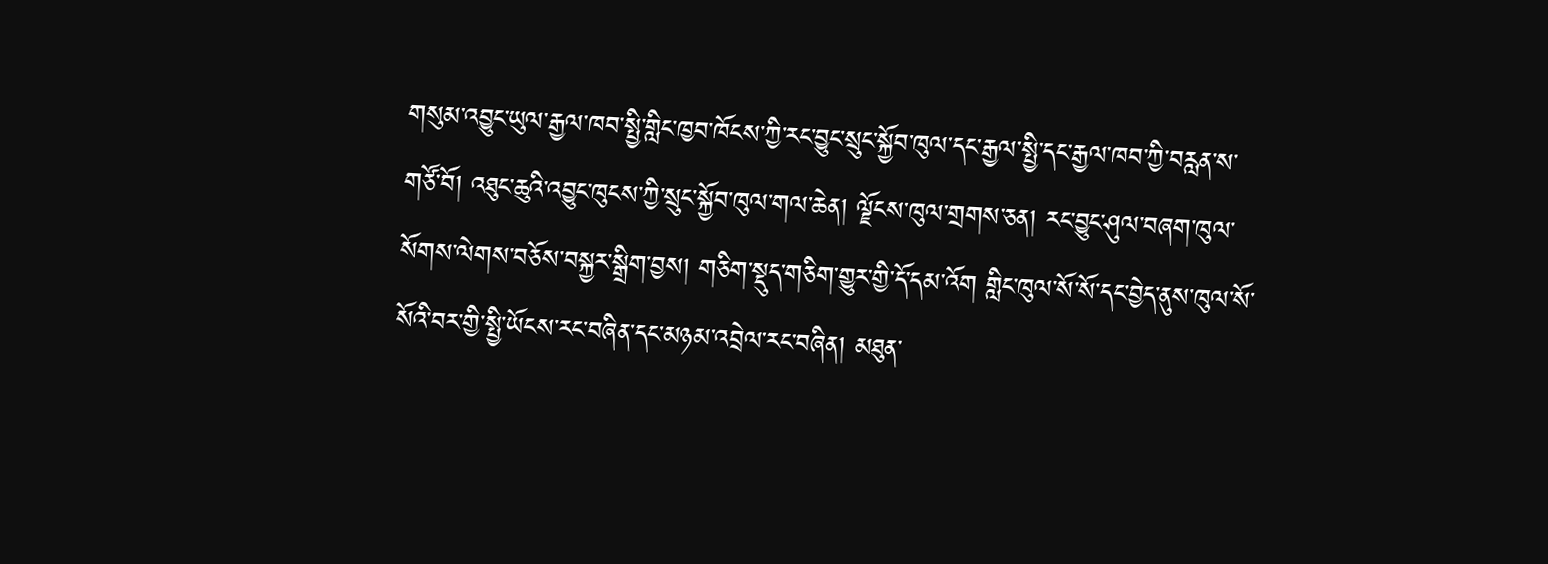གསུམ་འབྱུང་ཡུལ་རྒྱལ་ཁབ་སྤྱི་གླིང་ཁྱབ་ཁོངས་ཀྱི་རང་བྱུང་སྲུང་སྐྱོབ་ཁུལ་དང་རྒྱལ་སྤྱི་དང་རྒྱལ་ཁབ་ཀྱི་བརླན་ས་གཙོ་བོ། འཐུང་ཆུའི་འབྱུང་ཁུངས་ཀྱི་སྲུང་སྐྱོབ་ཁུལ་གལ་ཆེན། ལྗོངས་ཁུལ་གྲགས་ཅན། རང་བྱུང་ཤུལ་བཞག་ཁུལ་སོགས་ལེགས་བཅོས་བསྐྱར་སྒྲིག་བྱས། གཅིག་སྡུད་གཅིག་གྱུར་གྱི་དོ་དམ་འོག གླིང་ཁུལ་སོ་སོ་དང་བྱེད་ནུས་ཁུལ་སོ་སོའི་བར་གྱི་སྤྱི་ཡོངས་རང་བཞིན་དང་མཉམ་འབྲེལ་རང་བཞིན། མཐུན་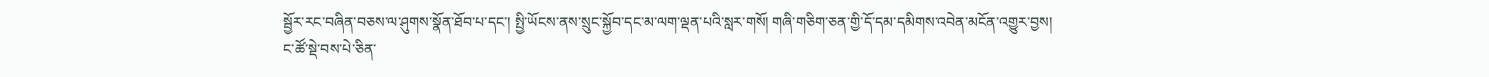སྦྱོར་རང་བཞིན་བཅས་ལ་ཤུགས་སྣོན་ཐོབ་པ་དང་། སྤྱི་ཡོངས་ནས་སྲུང་སྐྱོབ་དང་མ་ལག་ལྡན་པའི་སླར་གསོ། གཞི་གཅིག་ཅན་གྱི་དོ་དམ་དམིགས་འབེན་མངོན་འགྱུར་བྱས།
ང་ཚོ་སྡེ་བས་པེ་ཅིན་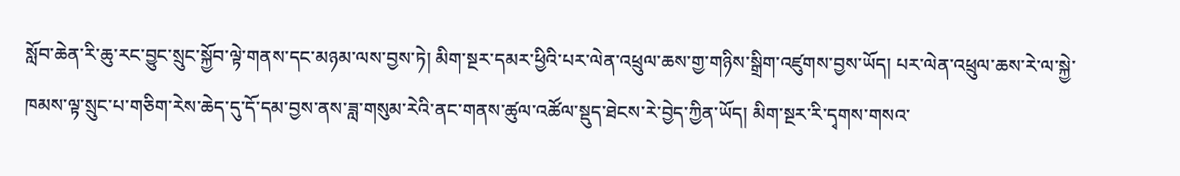སློབ་ཆེན་རི་ཆུ་རང་བྱུང་སྲུང་སྐྱོབ་ལྟེ་གནས་དང་མཉམ་ལས་བྱས་ཏེ། མིག་སྔར་དམར་ཕྱིའི་པར་ལེན་འཕྲུལ་ཆས་གྱ་གཉིས་སྒྲིག་འཛུགས་བྱས་ཡོད། པར་ལེན་འཕྲུལ་ཆས་རེ་ལ་སྐྱེ་ཁམས་ལྟ་སྲུང་པ་གཅིག་རེས་ཆེད་དུ་དོ་དམ་བྱས་ནས་ཟླ་གསུམ་རེའི་ནང་གནས་ཚུལ་འཚོལ་སྡུད་ཐེངས་རེ་བྱེད་ཀྱིན་ཡོད། མིག་སྔར་རི་དྭགས་གསའ་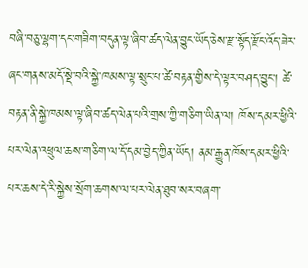བཞི་བཅུ་ལྷག་དང་གཟིག་བདུན་ལྟ་ཞིབ་ཚད་ལེན་བྱུང་ཡོད་ཅེས་རྫ་སྟོད་རྫོང་འོད་ཟེར་ཞང་གནས་མདོ་སྡེ་བའི་སྐྱེ་ཁམས་ལྟ་སྲུང་པ་ཚེ་བརྟན་གྱིས་དེ་ལྟར་བཤད་བྱུང་། ཚེ་བརྟན་ནི་སྐྱེ་ཁམས་ལྟ་ཞིབ་ཚད་ལེན་པའི་གྲས་ཀྱི་གཅིག་ཡིན་ལ། ཁོས་དམར་ཕྱིའི་པར་ལེན་འཕྲུལ་ཆས་གཅིག་ལ་དོ་དམ་བྱེད་ཀྱིན་ཡོད། ནམ་རྒྱུན་ཁོས་དམར་ཕྱིའི་པར་ཆས་དེ་རི་སྐྱེས་སྲོག་ཆགས་ལ་པར་ལེན་ཐུབ་སར་བཞག་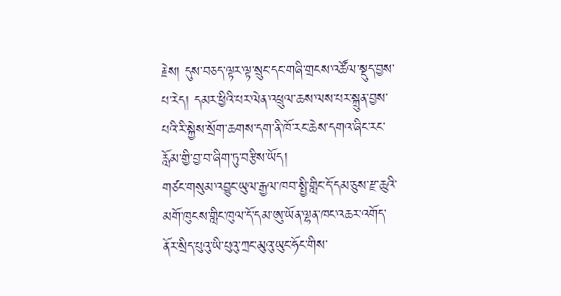རྗེས། དུས་བཅད་ལྟར་ལྟ་སྲུང་དང་གཞི་གྲངས་འཚོལ་སྡུད་བྱས་པ་རེད། དམར་ཕྱིའི་པར་ལེན་འཕྲུལ་ཆས་ལས་པར་སྐྲུན་བྱས་པའི་རི་སྐྱེས་སྲོག་ཆགས་དག་ནི་ཁོ་རང་ཆེས་དགའ་ཞིང་རང་རློམ་གྱི་བྱ་བ་ཞིག་ཏུ་བརྩིས་ཡོད།
གཙང་གསུམ་འབྱུང་ཡུལ་རྒྱལ་ཁབ་སྤྱི་གླིང་དོ་དམ་ཅུས་རྫ་ཆུའི་མགོ་ཁུངས་གླིང་ཁུལ་དོ་དམ་ཨུ་ཡོན་ལྷན་ཁང་འཆར་འགོད་ནོར་སྲིད་པུའུ་ཡི་པུའུ་ཀྲང་མུའུ་ཡུང་ཧོང་གིས་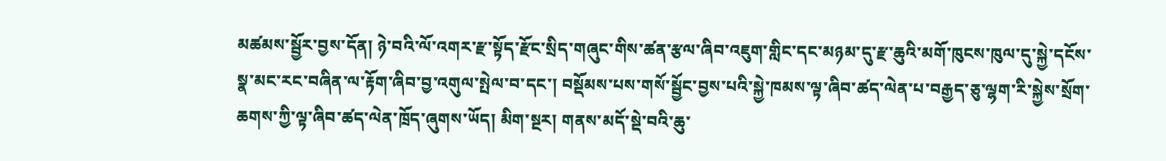མཚམས་སྦྱོར་བྱས་དོན། ཉེ་བའི་ལོ་འགར་རྫ་སྟོད་རྫོང་སྲིད་གཞུང་གིས་ཚན་རྩལ་ཞིབ་འཇུག་གླིང་དང་མཉམ་དུ་རྫ་ཆུའི་མགོ་ཁུངས་ཁུལ་དུ་སྐྱེ་དངོས་སྣ་མང་རང་བཞིན་ལ་རྟོག་ཞིབ་བྱ་འགུལ་སྤེལ་བ་དང་། བསྡོམས་པས་གསོ་སྦྱོང་བྱས་པའི་སྐྱེ་ཁམས་ལྟ་ཞིབ་ཚད་ལེན་པ་བརྒྱད་ཅུ་ལྷག་རི་སྐྱེས་སྲོག་ཆགས་ཀྱི་ལྟ་ཞིབ་ཚད་ལེན་ཁྲོད་ཞུགས་ཡོད། མིག་སྔར། གནས་མདོ་སྡེ་བའི་ཆུ་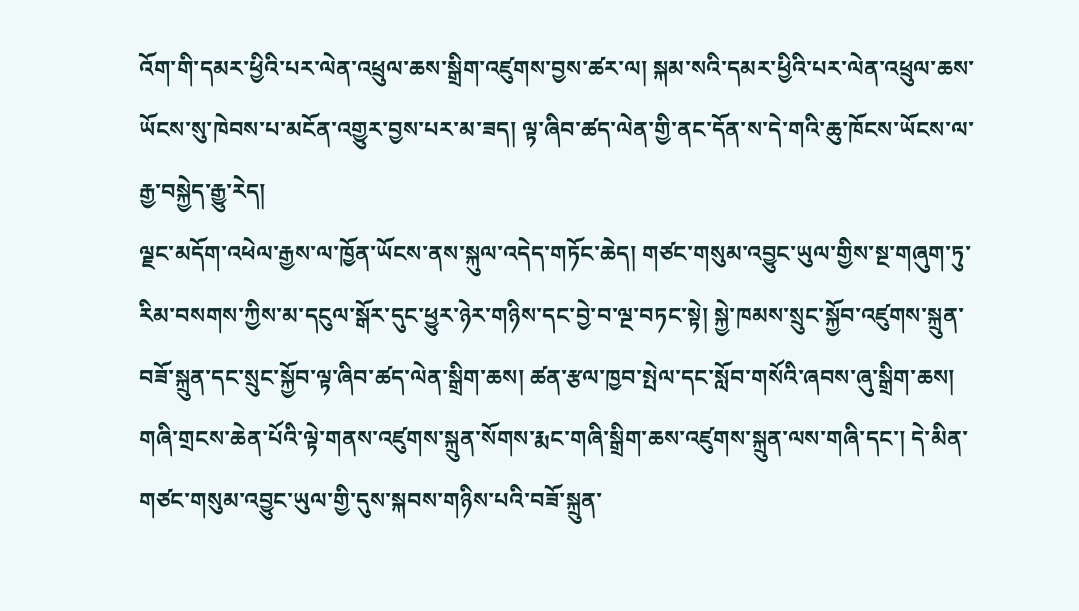འོག་གི་དམར་ཕྱིའི་པར་ལེན་འཕྲུལ་ཆས་སྒྲིག་འཛུགས་བྱས་ཚར་ལ། སྐམ་སའི་དམར་ཕྱིའི་པར་ལེན་འཕྲུལ་ཆས་ཡོངས་སུ་ཁེབས་པ་མངོན་འགྱུར་བྱས་པར་མ་ཟད། ལྟ་ཞིབ་ཚད་ལེན་གྱི་ནང་དོན་ས་དེ་གའི་ཆུ་ཁོངས་ཡོངས་ལ་རྒྱ་བསྐྱེད་རྒྱུ་རེད།
ལྗང་མདོག་འཕེལ་རྒྱས་ལ་ཁྱོན་ཡོངས་ནས་སྐུལ་འདེད་གཏོང་ཆེད། གཙང་གསུམ་འབྱུང་ཡུལ་གྱིས་སྔ་གཞུག་ཏུ་རིམ་བསགས་ཀྱིས་མ་དངུལ་སྒོར་དུང་ཕྱུར་ཉེར་གཉིས་དང་བྱེ་བ་ལྔ་བཏང་སྟེ། སྐྱེ་ཁམས་སྲུང་སྐྱོབ་འཛུགས་སྐྲུན་བཟོ་སྐྲུན་དང་སྲུང་སྐྱོབ་ལྟ་ཞིབ་ཚད་ལེན་སྒྲིག་ཆས། ཚན་རྩལ་ཁྱབ་སྤེལ་དང་སློབ་གསོའི་ཞབས་ཞུ་སྒྲིག་ཆས། གཞི་གྲངས་ཆེན་པོའི་ལྟེ་གནས་འཛུགས་སྐྲུན་སོགས་རྨང་གཞི་སྒྲིག་ཆས་འཛུགས་སྐྲུན་ལས་གཞི་དང་། དེ་མིན་གཙང་གསུམ་འབྱུང་ཡུལ་གྱི་དུས་སྐབས་གཉིས་པའི་བཟོ་སྐྲུན་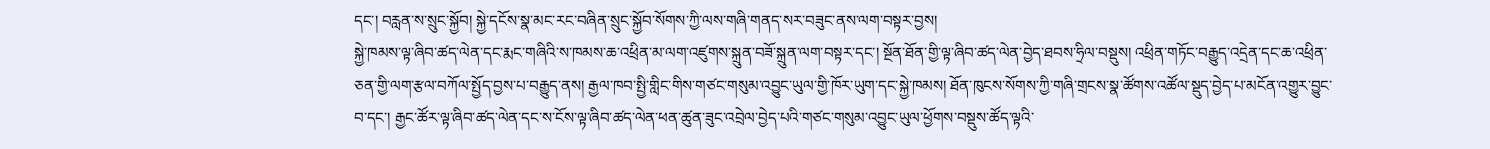དང་། བརླན་ས་སྲུང་སྐྱོབ། སྐྱེ་དངོས་སྣ་མང་རང་བཞིན་སྲུང་སྐྱོབ་སོགས་ཀྱི་ལས་གཞི་གནད་སར་བཟུང་ནས་ལག་བསྟར་བྱས།
སྐྱེ་ཁམས་ལྟ་ཞིབ་ཚད་ལེན་དང་རྨང་གཞིའི་ས་ཁམས་ཆ་འཕྲིན་མ་ལག་འཛུགས་སྐྲུན་བཟོ་སྐྲུན་ལག་བསྟར་དང་། སྔོན་ཐོན་གྱི་ལྟ་ཞིབ་ཚད་ལེན་བྱེད་ཐབས་ཧྲིལ་བསྡུས། འཕྲིན་གཏོང་བརྒྱུད་འདྲེན་དང་ཆ་འཕྲིན་ཅན་གྱི་ལག་རྩལ་བཀོལ་སྤྱོད་བྱས་པ་བརྒྱུད་ནས། རྒྱལ་ཁབ་སྤྱི་གླིང་གིས་གཙང་གསུམ་འབྱུང་ཡུལ་གྱི་ཁོར་ཡུག་དང་སྐྱེ་ཁམས། ཐོན་ཁུངས་སོགས་ཀྱི་གཞི་གྲངས་སྣ་ཚོགས་འཚོལ་སྡུད་བྱེད་པ་མངོན་འགྱུར་བྱུང་བ་དང་། རྒྱང་ཚོར་ལྟ་ཞིབ་ཚད་ལེན་དང་ས་ངོས་ལྟ་ཞིབ་ཚད་ལེན་ཕན་ཚུན་ཟུང་འབྲེལ་བྱེད་པའི་གཙང་གསུམ་འབྱུང་ཡུལ་ཕྱོགས་བསྡུས་ཚོད་ལྟའི་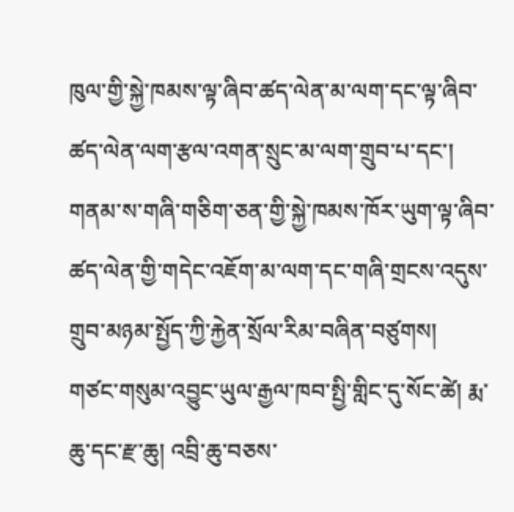ཁུལ་གྱི་སྐྱེ་ཁམས་ལྟ་ཞིབ་ཚད་ལེན་མ་ལག་དང་ལྟ་ཞིབ་ཚད་ལེན་ལག་རྩལ་འགན་སྲུང་མ་ལག་གྲུབ་པ་དང་། གནམ་ས་གཞི་གཅིག་ཅན་གྱི་སྐྱེ་ཁམས་ཁོར་ཡུག་ལྟ་ཞིབ་ཚད་ལེན་གྱི་གདེང་འཇོག་མ་ལག་དང་གཞི་གྲངས་འདུས་གྲུབ་མཉམ་སྤྱོད་ཀྱི་རྐྱེན་སྲོལ་རིམ་བཞིན་བཙུགས།
གཙང་གསུམ་འབྱུང་ཡུལ་རྒྱལ་ཁབ་སྤྱི་གླིང་དུ་སོང་ཚེ། རྨ་ཆུ་དང་རྫ་ཆུ། འབྲི་ཆུ་བཅས་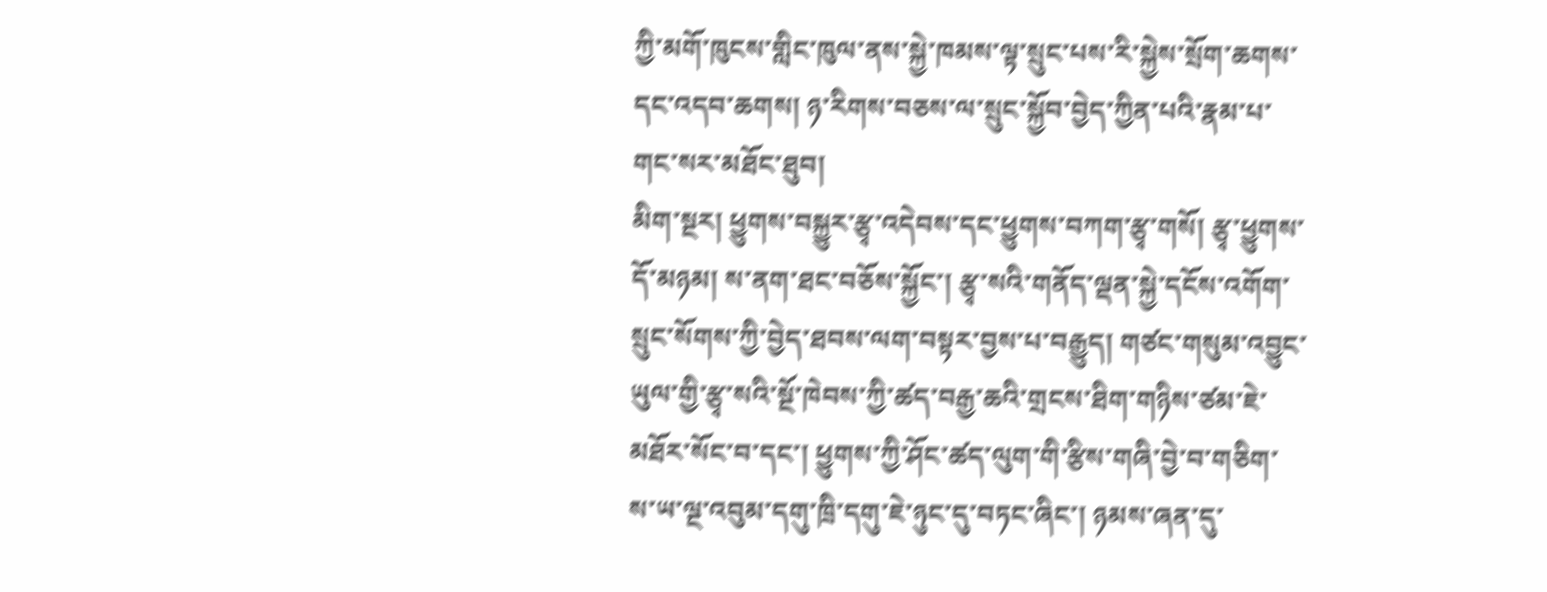ཀྱི་མགོ་ཁུངས་གླིང་ཁུལ་ནས་སྐྱེ་ཁམས་ལྟ་སྲུང་པས་རི་སྐྱེས་སྲོག་ཆགས་དང་འདབ་ཆགས། ཉ་རིགས་བཅས་ལ་སྲུང་སྐྱོབ་བྱེད་ཀྱིན་པའི་རྣམ་པ་གང་སར་མཐོང་ཐུབ།
མིག་སྔར། ཕྱུགས་བསྐྱུར་རྩྭ་འདེབས་དང་ཕྱུགས་བཀག་རྩྭ་གསོ། རྩྭ་ཕྱུགས་དོ་མཉམ། ས་ནག་ཐང་བཅོས་སྐྱོང་། རྩྭ་སའི་གནོད་ལྡན་སྐྱེ་དངོས་འགོག་སྲུང་སོགས་ཀྱི་བྱེད་ཐབས་ལག་བསྟར་བྱས་པ་བརྒྱུད། གཙང་གསུམ་འབྱུང་ཡུལ་གྱི་རྩྭ་སའི་སྔོ་ཁེབས་ཀྱི་ཚད་བརྒྱ་ཆའི་གྲངས་ཐིག་གཉིས་ཙམ་ཇེ་མཐོར་སོང་བ་དང་། ཕྱུགས་ཀྱི་ཤོང་ཚད་ལུག་གི་རྩིས་གཞི་བྱེ་བ་གཅིག་ས་ཡ་ལྔ་འབུམ་དགུ་ཁྲི་དགུ་ཇེ་ཉུང་དུ་བཏང་ཞིང་། ཉམས་ཞན་དུ་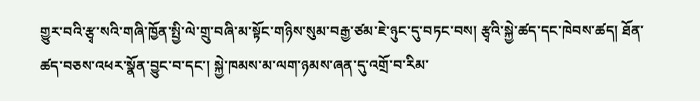གྱུར་བའི་རྩྭ་སའི་གཞི་ཁྱོན་སྤྱི་ལེ་གྲུ་བཞི་མ་སྟོང་གཉིས་སུམ་བརྒྱ་ཙམ་ཇེ་ཉུང་དུ་བཏང་བས། རྩྭའི་སྐྱེ་ཚད་དང་ཁེབས་ཚད། ཐོན་ཚད་བཅས་འཕར་སྣོན་བྱུང་བ་དང་། སྐྱེ་ཁམས་མ་ལག་ཉམས་ཞན་དུ་འགྲོ་བ་རིམ་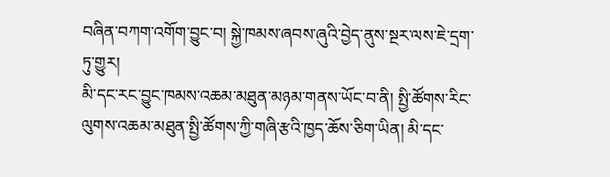བཞིན་བཀག་འགོག་བྱུང་བ། སྐྱེ་ཁམས་ཞབས་ཞུའི་བྱེད་ནུས་སྔར་ལས་ཇེ་དྲག་ཏུ་གྱུར།
མི་དང་རང་བྱུང་ཁམས་འཆམ་མཐུན་མཉམ་གནས་ཡོང་བ་ནི། སྤྱི་ཚོགས་རིང་ལུགས་འཆམ་མཐུན་སྤྱི་ཚོགས་ཀྱི་གཞི་རྩའི་ཁྱད་ཆོས་ཅིག་ཡིན། མི་དང་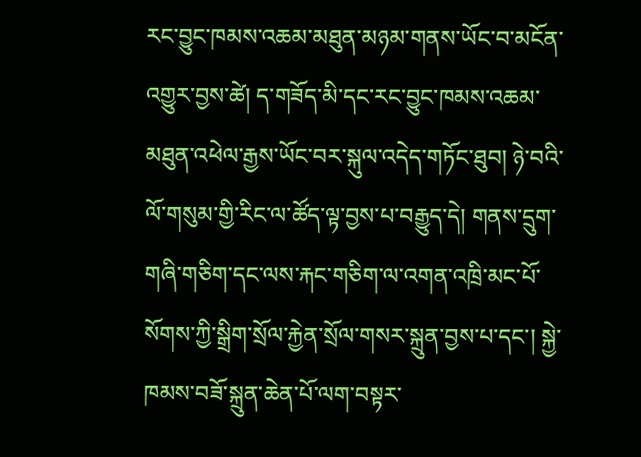རང་བྱུང་ཁམས་འཆམ་མཐུན་མཉམ་གནས་ཡོང་བ་མངོན་འགྱུར་བྱས་ཚེ། ད་གཟོད་མི་དང་རང་བྱུང་ཁམས་འཆམ་མཐུན་འཕེལ་རྒྱས་ཡོང་བར་སྐུལ་འདེད་གཏོང་ཐུབ། ཉེ་བའི་ལོ་གསུམ་གྱི་རིང་ལ་ཚོད་ལྟ་བྱས་པ་བརྒྱུད་དེ། གནས་དྲུག་གཞི་གཅིག་དང་ལས་རྐང་གཅིག་ལ་འགན་འཁྲི་མང་པོ་སོགས་ཀྱི་སྒྲིག་སྲོལ་རྐྱེན་སྲོལ་གསར་སྐྲུན་བྱས་པ་དང་། སྐྱེ་ཁམས་བཟོ་སྐྲུན་ཆེན་པོ་ལག་བསྟར་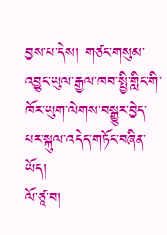བྱས་པ་དེས། གཙང་གསུམ་འབྱུང་ཡུལ་རྒྱལ་ཁབ་སྤྱི་གླིང་གི་ཁོར་ཡུག་ལེགས་བསྒྱུར་བྱེད་པར་སྐུལ་འདེད་གཏོང་བཞིན་ཡོད།
ལོ་ཙཱ་བ།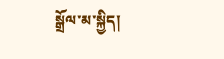སྒྲོལ་མ་སྐྱིད།